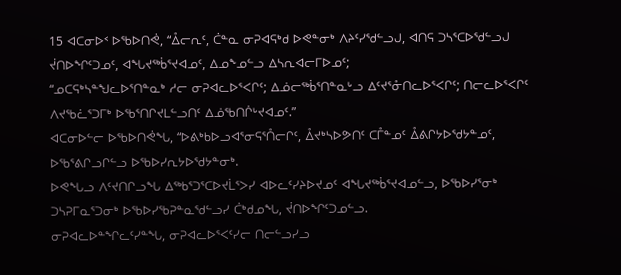15 ᐊᑕᓂᐅᑉ ᐅᖃᐅᑎᕚ, “ᐂᓕᕆᑦ, ᑖᓐᓇ ᓂᕈᐊᕋᒃᑯ ᐅᕙᓐᓂᒃ ᐱᔨᑦᓯᖁᓪᓗᒍ, ᐊᑎᕋ ᑐᓴᕐᑕᐅᖁᓪᓗᒍ ᔫᑎᐅᖏᑦᑐᓄᑦ, ᐊᖓᔪᖅᑳᕐᔪᐊᓄᑦ, ᐃᓄᖕᓄᓪᓗ ᐃᓴᕆᐊᓕᒥᐅᓄᑦ;
“ᓄᑕᕋᒃᓴᓐᖑᓚᐅᕐᑎᓐᓇᒃ ᓱᓕ ᓂᕈᐊᓚᐅᕐᐸᒋᑦ; ᐃᓅᓕᖅᑳᕐᑎᓐᓇᒡᓗ ᐃᑦᔪᕐᓁᑎᓚᐅᕐᐸᒋᑦ; ᑎᓕᓚᐅᕐᐸᒋᑦ ᐱᔪᖃᓛᕐᑐᒥᒃ ᐅᖃᕐᑎᒋᔪᒪᓪᓗᑎᑦ ᐃᓅᖃᑎᒌᒡᔪᐊᓄᑦ.”
ᐊᑕᓂᐅᓪᓕ ᐅᖃᐅᑎᕚᖓ, “ᐅᕕᒃᑲᐅᓗᐊᕐᓂᕋᕐᑍᓕᒋᑦ, ᐂᔪᒃᓴᐅᕗᑎᑦ ᑕᒤᓐᓄᑦ ᐂᕕᒋᔭᐅᖁᔭᓐᓄᑦ, ᐅᖃᕐᕕᒋᓗᒋᓪᓗ ᐅᖃᐅᓯᕆᔭᐅᖁᔭᓐᓂᒃ.
ᐅᕙᖓᓗ ᐱᑦᔪᑎᒋᓗᖓ ᐃᖅᑲᕐᑐᕐᑕᐅᔪᒫᕐᐳᓯ ᐊᐅᓚᑦᓯᔨᐅᔪᓄᑦ ᐊᖓᔪᖅᑳᕐᔪᐊᓄᓪᓗ, ᐅᖃᐅᓯᕐᓂᒃ ᑐᓴᕈᒥᓇᕐᑐᓂᒃ ᐅᖃᐅᓯᖃᕈᓐᓇᖁᓪᓗᓯ ᑖᒃᑯᓄᖓ, ᔫᑎᐅᖏᑦᑐᓄᓪᓗ.
ᓂᕈᐊᓚᐅᓐᖏᓚᑦᓯᓐᖓ, ᓂᕈᐊᓚᐅᕐᐸᑦᓯᓕ ᑎᓕᓪᓗᓯᓗ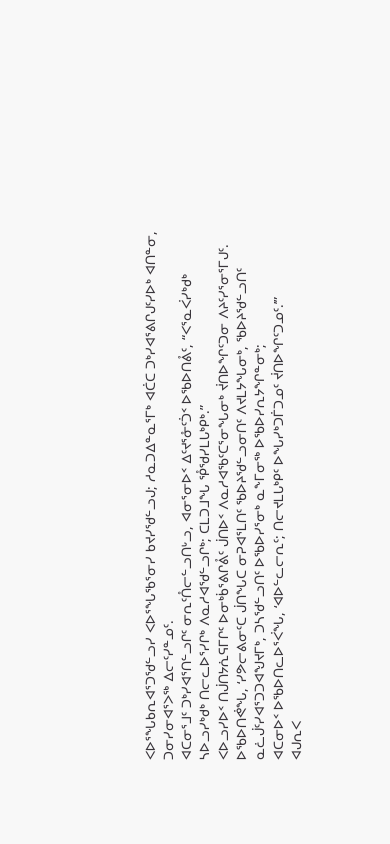ᐸᐅᕐᖓᑲᕆᐊᕐᑐᖁᓪᓗᓯ ᐸᐅᕐᖓᖃᕐᓂᓯ ᑲᔪᓯᖁᓪᓗᒍ; ᓱᓇᑐᐃᓐᓇᕐᒥᒃ ᐊᑖᑕ ᑐᒃᓯᐊᕐᕕᒋᒍᑦᓯᐅᒃ ᐊᑎᓐᓂ, ᑐᓂᓯᓂᐊᕐᐳᖅ ᐃᓕᑦᓯᓐᓄᑦ.
ᐊᑕᓂᕐᒧᑦ ᑐᒃᓯᐊᕐᑎᓪᓗᒋᑦ ᓂᕆᑦᑍᓕᓪᓗᑎᒡᓗ, ᐊᓂᕐᓂᐅᑉ ᐃᑦᔪᕐᓁᑦᑑᑉ ᐅᖃᐅᑎᕔᑦ, “ᐸᕐᓇᐹᓯᒃᑯᒃ ᓴᐅᓗᓯᒃᑯᒃ ᑎᓕᓚᐅᕐᓯᒋᒃ ᐱᓇᓱᐊᖁᓪᓗᒋᒃ; ᑕᒪᑐᒧᖓ ᕾᖁᓯᒪᒐᒃᑭᒃ.”
ᐸᐅᓗᓯᐅᑉ ᑎᒎᑎᔭᕇᕋᒥᒋᑦ ᐅᓂᒃᑳᕐᕕᒋᕔᑦ ᒎᑎᐅᑉ ᐱᓇᓱᐊᖃᑦᑕᕐᓂᖓᓂᒃ ᔫᑎᐅᖏᑦᑐᓂ ᐱᔨᑦᓯᕐᓂᕐᒥᒍᑦ.
ᐅᖃᐅᑎᕚᖓ, ‘ᓯᕗᓕᕕᓂᑦᑕ ᒎᑎᖓᑕ ᓂᕈᐊᕐᒪᑎᑦ ᖃᐅᔨᖁᓪᓗᓂᑎᑦ ᐱᔪᒪᔭᖓᓂᒃ, ᖃᐅᔨᖁᓪᓗᑎᑦ ᓇᓛᒎᑦᓯᐊᕐᑐᑐᐊᖑᔪᒥᒃ, ᑐᓴᖁᓪᓗᑎᑦ ᐅᖃᐅᓯᕐᓂᒃ ᓇᖕᒥᓂᖅ ᐅᖃᐅᓯᕆᔭᖏᓐᓂᒃ;
ᐊᑕᓂᐅᑉ ᐅᖃᐅᑎᓚᐅᕐᐹᖓ, ‘ᐊᐅᓪᓚᓕᕆᑦ; ᑎᓕᔪᒪᒐᒃᑭᑦ ᐅᖓᓯᒃᑐᒦᑐᓄᑦ ᔫᑎᐅᖏᑦᑐᓄᑦ.’”
ᐊᒍᕆᐸ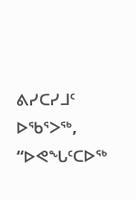ᕕᓯᑕᓯᒧᑦ ᐅᖃᕐᐳᖅ, “ᐅᕙᖓᑦᑕᐅᖅ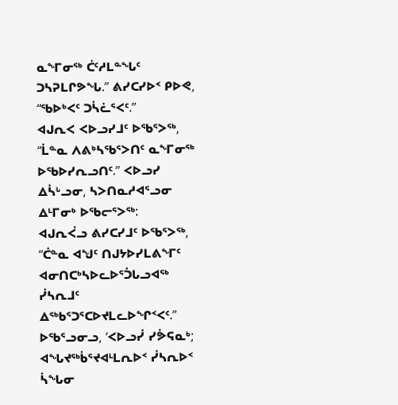ᓇᖕᒥᓂᖅ ᑖᑦᓱᒪᓐᖓᑦ ᑐᓴᕈᒪᒋᕗᖓ.” ᕕᓯᑕᓯᐅᑉ ᑭᐅᕙ, “ᖃᐅᒃᐸᑦ ᑐᓵᓛᕐᐸᑦ.”
ᐊᒍᕆᐸ ᐸᐅᓗᓯᒧᑦ ᐅᖃᕐᐳᖅ, “ᒫᓐᓇ ᐱᕕᒃᓴᖃᕐᐳᑎᑦ ᓇᖕᒥᓂᖅ ᐅᖃᐅᓯᕆᓗᑎᑦ.” ᐸᐅᓗᓯ ᐃᓵᒡᓗᓂ, ᓴᐳᑎᓇᓱᐊᕐᓗᓂ ᐃᒻᒥᓂᒃ ᐅᖃᓕᕐᐳᖅ:
ᐊᒍᕆᐹᓗ ᕕᓯᑕᓯᒧᑦ ᐅᖃᕐᐳᖅ, “ᑖᓐᓇ ᐊᖑᑦ ᑎᒍᔭᐅᓯᒪᕕᖕᒥᑦ ᐊᓂᑎᑕᒃᓴᐅᓚᐅᕐᑑᒐᓗᐊᖅ ᓰᓴᕆᒧᑦ ᐃᖅᑲᕐᑐᕐᑕᐅᔪᒪᓚᐅᖏᑉᐸᑦ.”
ᐅᖃᕐᓗᓂᓗ, ‘ᐸᐅᓗᓰ ᓯᕘᕋᓇᒃ; ᐊᖓᔪᖅᑳᕐᔪᐊᒻᒪᕆᐅᑉ ᓰᓴᕆᐅᑉ ᓵᖓᓂ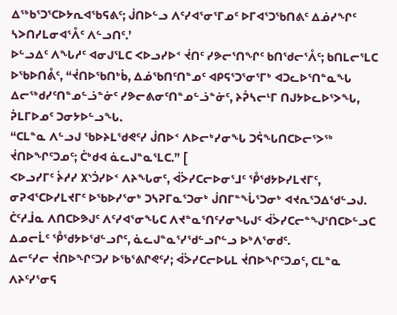ᐃᖅᑲᕐᑐᕐᑕᐅᔭᕆᐊᖃᕋᕕᑦ; ᒎᑎᐅᓪᓗ ᐱᑦᓯᐊᕐᓂᕐᒥᓄᑦ ᐅᒥᐊᕐᑐᖃᑎᕕᑦ ᐃᓅᓯᖏᑦ ᓴᐳᑎᓯᒪᓂᐊᕐᐰᑦ ᐱᓪᓗᑎᑦ.’
ᐅᓪᓗᐃᑦ ᐱᖓᓱᑦ ᐊᓂᒍᕐᒪᑕ ᐸᐅᓗᓯᐅᑉ ᔫᑎᑦ ᓯᕗᓕᕐᑎᖏᑦ ᑲᑎᖁᓕᕐᐰᑦ; ᑲᑎᒪᓕᕐᒪᑕ ᐅᖃᐅᑎᕔᑦ, “ᔫᑎᐅᖃᑎᒃᑳ, ᐃᓅᖃᑎᑦᑎᓐᓄᑦ ᐊᑭᕋᕐᑐᕐᓂᕐᒥᒃ ᐊᑐᓚᐅᕐᑎᓐᓇᖓ ᐃᓕᖅᑯᓯᑦᑎᓐᓄᓪᓘᓐᓃᑦ ᓯᕗᓕᕕᓂᑦᑎᓐᓄᓪᓘᓐᓃᑦ, ᔨᕉᓴᓕᒻᒥ ᑎᒍᔭᐅᓚᐅᕐᐳᖓ, ᕉᒪᒥᐅᓄᑦ ᑐᓂᔭᐅᓪᓗᖓ.
“ᑕᒪᓐᓇ ᐱᓪᓗᒍ ᖃᐅᔨᒪᖁᕙᑦᓯ ᒎᑎᐅᑉ ᐱᐅᓕᒃᓯᓂᖓ ᑐᕌᖓᑎᑕᐅᓕᕐᐳᖅ ᔫᑎᐅᖏᑦᑐᓄᑦ; ᑖᒃᑯᐊ ᓈᓚᒍᓐᓇᕐᒪᑕ.” [
ᐸᐅᓗᓯᒥᑦ ᔩᓱᓯ ᙭ᔅᑑᓯᐅᑉ ᐱᔨᖓᓂᑦ, ᐋᐴᓯᑕᓕᐅᓂᕐᒧᑦ ᕾᖁᔭᐅᓯᒪᔪᒥᑦ, ᓂᕈᐊᕐᑕᐅᓯᒪᔪᒥᑦ ᐅᖃᐅᓯᕐᓂᒃ ᑐᓴᕈᒥᓇᕐᑐᓂᒃ ᒎᑎᒥᓐᖔᕐᑐᓂᒃ ᐊᔪᕆᕐᑐᐃᖁᓪᓗᒍ.
ᑖᑦᓱᒨᓇ ᐱᑎᑕᐅᕗᒍᑦ ᐱᑦᓯᐊᕐᓂᖓᑕ ᐱᔪᓐᓇᕐᑎᑦᓯᓂᖓᒍᑦ ᐋᐴᓯᑕᓕᓐᖑᕐᑎᑕᐅᓪᓗᑕ ᐃᓄᓕᒫᑦ ᕾᖁᔭᐅᖁᓪᓗᒋᑦ, ᓈᓚᒍᓐᓇᕐᓯᖁᓪᓗᒋᓪᓗ ᐅᒃᐱᕐᓂᑯᑦ.
ᐃᓕᑦᓯᓕ ᔫᑎᐅᖏᑦᑐᓯ ᐅᖃᕐᕕᒋᕙᑦᓯ; ᐋᐴᓯᑕᓕᐅᒐᒪ ᔫᑎᐅᖏᑦᑐᓄᑦ, ᑕᒪᓐᓇ ᐱᔨᑦᓯᕐᓂᕋ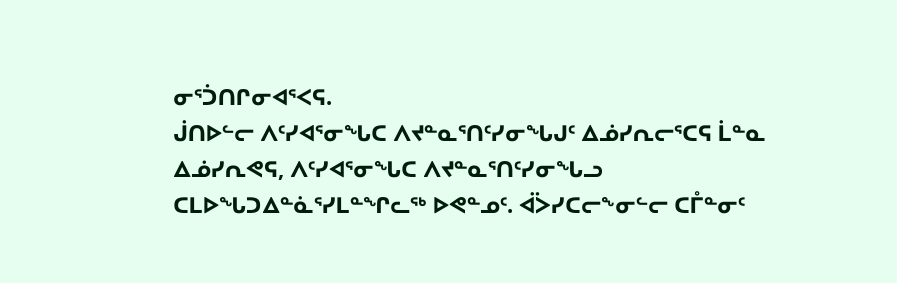ᓂᕐᑑᑎᒋᓂᐊᕐᐸᕋ.
ᒎᑎᐅᓪᓕ ᐱᑦᓯᐊᕐᓂᖓᑕ ᐱᔪᓐᓇᕐᑎᑦᓯᓂᖓᒍᑦ ᐃᓅᓯᕆᓕᕐᑕᕋ ᒫᓐᓇ ᐃᓅᓯᕆᕙᕋ, ᐱᑦᓯᐊᕐᓂᖓᑕ ᐱᔪᓐᓇᕐᑎᑦᓯᓂᖓᓗ ᑕᒪᐅᖓᑐᐃᓐᓈᕐᓯᒪᓐᖏᓚᖅ ᐅᕙᓐᓄᑦ. ᐋᐴᓯᑕᓕᖕᓂᓪᓕ ᑕᒤᓐᓂᑦ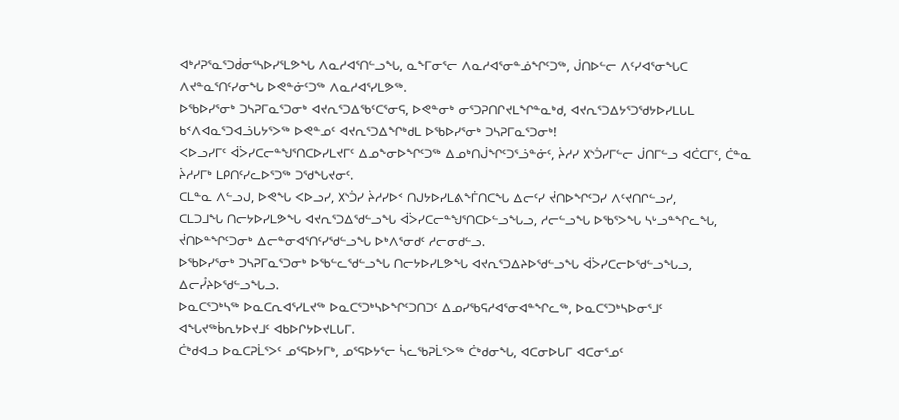ᐊᒃᓱᕈᕐᓇᕐᑐᑰᓂᕐᓴᐅᓯᕐᒪᕗᖓ ᐱᓇᓱᐊᕐᑎᓪᓗᖓ, ᓇᖕᒥᓂᕐᓕ ᐱᓇᓱᐊᕐᓂᓐᓅᖏᑦᑐᖅ, ᒎᑎᐅᓪᓕ ᐱᑦᓯᐊᕐᓂᖓᑕ ᐱᔪᓐᓇᕐᑎᑦᓯᓂᖓ ᐅᕙᓐᓃᑦᑐᖅ ᐱᓇᓱᐊᕐᓯᒪᕗᖅ.
ᐅᖃᐅᓯᕐᓂᒃ ᑐᓴᕈᒥᓇᕐᑐᓂᒃ ᐊᔪᕆᕐᑐᐃᖃᑦᑕᕐᓂᕋ, ᐅᕙᓐᓂᒃ ᓂᕐᑐᕈᑎᒋᔪᒪᖏᓐᓇᒃᑯ, ᐊᔪᕆᕐᑐᐃᔭᕐᑐᖁᔭᐅᓯᒪᒐᒪ ᑲᑉᐱᐊᓇᕐᑐᐊᓘᒐᔭᕐᐳᖅ ᐅᕙᓐᓄᑦ ᐊᔪᕆᕐᑐᐃᖏᒃᑯᒪ ᐅᖃᐅᓯᕐᓂᒃ ᑐᓴᕈᒥᓇᕐᑐᓂᒃ!
ᐸᐅᓗᓯᒥᑦ ᐋᐴᓯᑕᓕᓐᖑᕐᑎᑕᐅᓯᒪᔪᒥᑦ ᐃᓄᖕᓂᐅᖏᑦᑐᖅ ᐃᓄᒃᑎᒎᖏᑦᑐᕐᓘᓐᓃᑦ, ᔩᓱᓯ ᙭ᔅᑑᓯᒥᓪᓕ ᒎᑎᒥᓪᓗ ᐊᑖᑕᒥᑦ, ᑖᓐᓇ ᔩᓱᓯᒥᒃ ᒪᑭᑎᑦᓯᓚᐅᕐᑐᖅ ᑐᖁᖓᔪᓂᑦ.
ᑕᒪᓐᓇ ᐱᓪᓗᒍ, ᐅᕙᖓ ᐸᐅᓗᓯ, ᙭ᔅᑑᓯ ᔩᓱᓯᐅᑉ ᑎᒍᔭᐅᓯᒪᕕᖕᒦᑎᑕᖓ ᐃᓕᑦᓯ ᔫᑎᐅᖏᑦᑐᓯ ᐱᑦᔪᑎᒋᓪᓗᓯ,
ᑕᒪᑐᒧᖓ ᑎᓕᔭᐅᓯᒪᕗᖓ ᐊᔪᕆᕐᑐᐃᖁᓪᓗᖓ ᐋᐴᓯᑕᓕᓐᖑᕐᑎᑕᐅᓪᓗᖓᓗ, ᓱᓕᓪᓗᖓ ᐅᖃᕐᐳᖓ ᓴᒡᓗᓐᖏᓚᖓ, ᔫᑎᐅᓐᖏᑦᑐᓂᒃ ᐃᓕᓐᓂᐊᕐᑎᑦᓯᖁᓪᓗᖓ ᐅᒃᐱᕐᓂᑯᑦ ᓱᓕᓂᑯᓪᓗ.
ᐅᖃᐅᓯᕐᓂᒃ ᑐᓴᕈᒥᓇᕐᑐᓂᒃ ᐅᖃᓪᓚᖁᓪᓗᖓ ᑎᓕᔭᐅᓯᒪᕗᖓ ᐊᔪᕆᕐᑐᐃᔨᐅᖁᓪᓗᖓ ᐋᐴᓯᑕᓕᐅᖁᓪᓗᖓᓗ, ᐃᓕᓮᔨᐅᖁᓪᓗᖓᓗ.
ᐅᓇᑕᕐᑐᒃᓴᖅ ᐅᓇᑕᕆᐊᕐᓯᒪᔪᖅ ᐅᓇᑕᕐᑐᒃᓴᐅᖏᑦᑐᑎᑐᑦ ᐃᓄᓯᖃᕋᓱᐊᕐᓂᐊᓐᖏᓚᖅ, ᐅᓇᑕᕐᑐᒃᓴᐅᓂᕐᒧᑦ ᐊᖓᔪᖅᑳᕆᔭᐅᔪᒧᑦ ᐊᑲᐅᒋᔭᐅᔪᒪᒐᒥ.
ᑖᒃᑯᐊᓗ ᐅᓇᑕᕈᒫᕐᐳᑦ ᓄᕐᕋᐅᔭᒥᒃ, ᓄᕐᕋᐅᔭᕐᓕ ᓵᓚᖃᕈᒫᕐᐳᖅ ᑖᒃᑯᓂᖓ, ᐊᑕᓂᐅᒐᒥ ᐊᑕᓂᕐᓄᑦ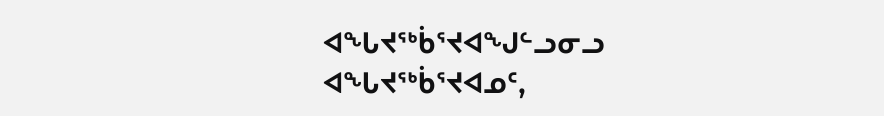ᐊᖓᔪᖅᑳᕐᔪᐊᖑᓪᓗᓂᓗ ᐊᖓᔪᖅᑳᕐᔪᐊᓄᑦ,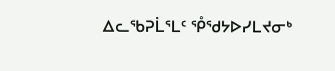ᐃᓚᖃᕈᒫᕐᒪᑦ ᕾᖁᔭᐅᓯᒪᔪᓂᒃ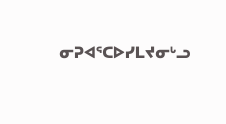ᓂᕈᐊᕐᑕᐅᓯᒪᔪᓂᒡᓗ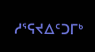ᓱᕐᕋᔪᐃᑦᑐᒥᒃ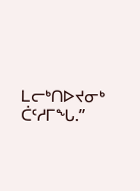ᒪᓕᒃᑎᐅᔪᓂᒃ ᑖᑦᓱᒥᖓ.”